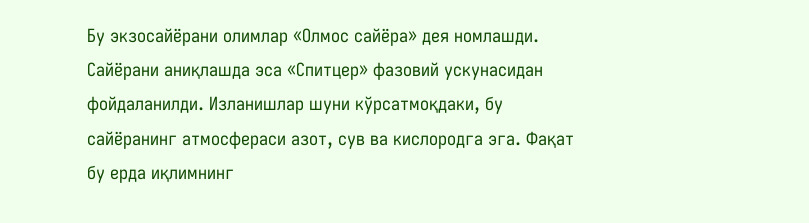Бу экзосайёрани олимлар «Олмос сайёра» дея номлашди. Сайёрани аниқлашда эса «Спитцер» фазовий ускунасидан фойдаланилди. Изланишлар шуни кўрсатмоқдаки, бу сайёранинг атмосфераси азот, сув ва кислородга эга. Фақат бу ерда иқлимнинг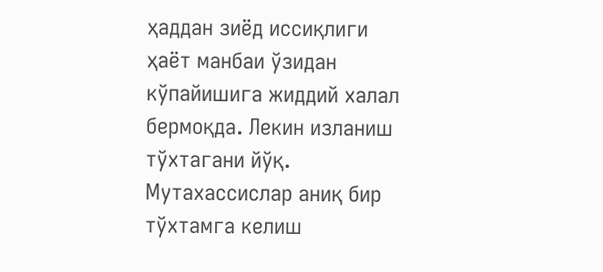ҳаддан зиёд иссиқлиги ҳаёт манбаи ўзидан кўпайишига жиддий халал бермоқда. Лекин изланиш тўхтагани йўқ. Мутахассислар аниқ бир тўхтамга келиш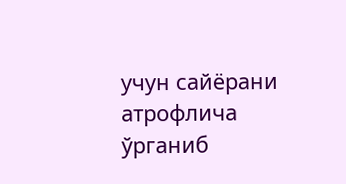учун сайёрани атрофлича ўрганиб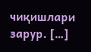чиқишлари зарур. […]